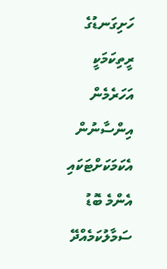ހަށިގަނޑުގެ ރީތިކަމަކީ އަހަރެމެން އިންސާނުން އެކަމަކަށްޓަކައި އެންމެ ބޮޑު ސަމާލުކަމެއްދޭ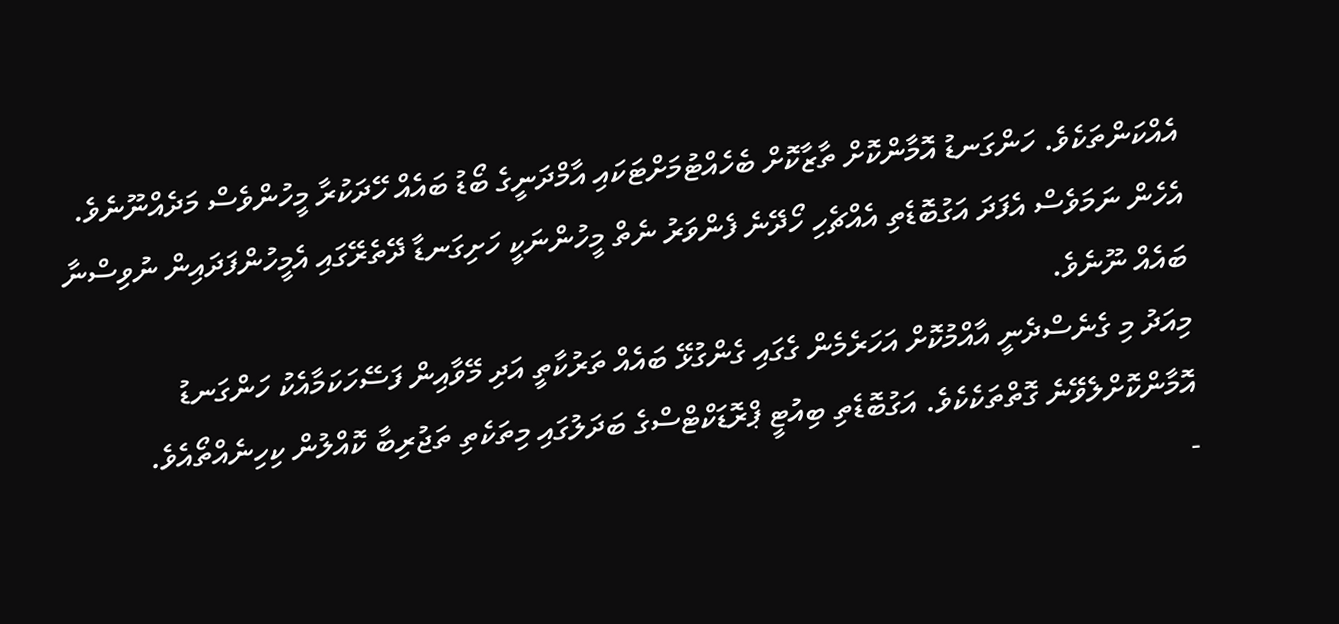އެއްކަންތަކެވެ. ހަންގަނޑު އޮމާންކޮށް ތާޒާކޮށް ބެހެއްޓުމަށްޓަކައި އާމްދަނީގެ ބޯޑު ބައެއް ހޭދަކުރާ މީހުންވެސް މަދެއްނޫނެވެ. އެހެން ނަމަވެސް އެފަދަ އަގުބޮޑެތި އެއްޗެހި ހޯދޭނެ ފެންވަރު ނެތް މީހުންނަކީ ހަށިގަނޑާ ދޭތެރޭގައި އެމީހުންފަދައިން ނުވިސްނާ ބައެއް ނޫނެވެ.
މިއަދު މި ގެނެސްދެނީ އާއްމުކޮށް އަހަރެމެން ގެގައި ގެންގުޅޭ ބައެއް ތަރުކާތީ އަދި މޭވާއިން ފަސޭހަކަމާއެކު ހަންގަނޑު އޮމާންކޮށްލެވޭނެ ގޮތްތަކެކެވެ. އަގުބޮޑެތި ބިއުޓީ ޕްރޮޑަކްޓްސްގެ ބަދަލުގައި މިތަކެތި ތަޖުރިބާ ކޮއްލުން ކިހިނެއްތޯއެވެ.
-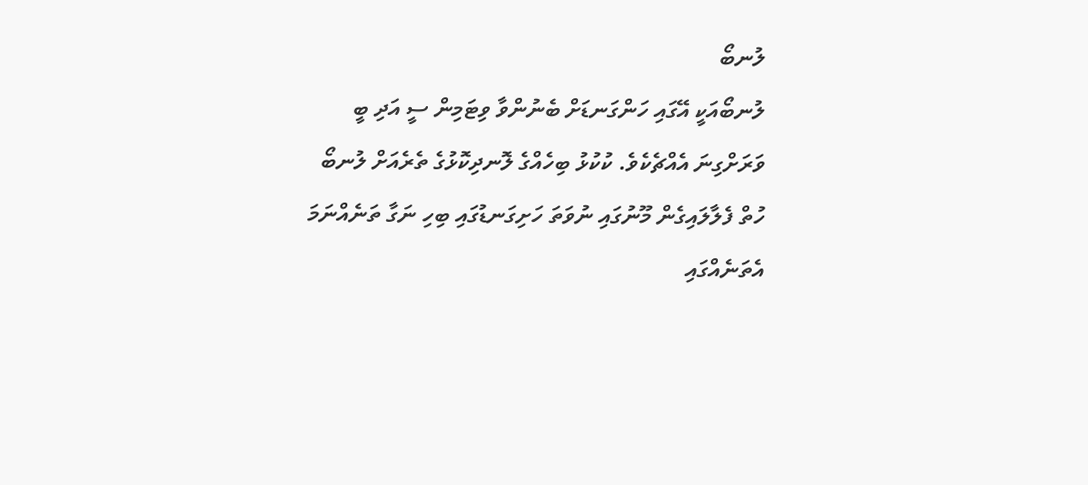ލުނބޯ
ލުނބޯއަކީ އޭގައި ހަންގަނޑަށް ބެނުންވާ ވިޓަމިން ސީ އަދި ބީ ވަރަށްގިނަ އެއްޗެކެވެ. ކުކުޅު ބިހެއްގެ ލޮނދިކޮޅުގެ ތެރެއަށް ލުނބޯ ހުތް ފެލާލައިގެން މޫނުގައި ނުވަތަ ހަށިގަނޑުގައި ބިހި ނަގާ ތަނެއްނަމަ އެތަނެއްގައި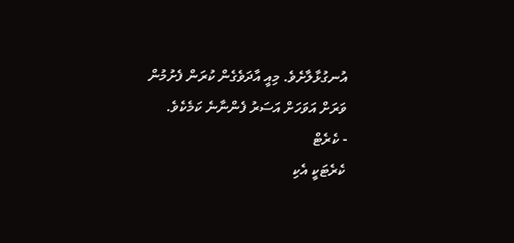އުނގުޅާލާށެވެ. މިއީ އާދަވެގެން ކުރަން ފެށުމުން ވަރަށް އަވަހަށް އަސަރު ފެންނާނެ ކަމެކެވެ.
- ކެރެޓް
ކެރެޓަކީ އެކި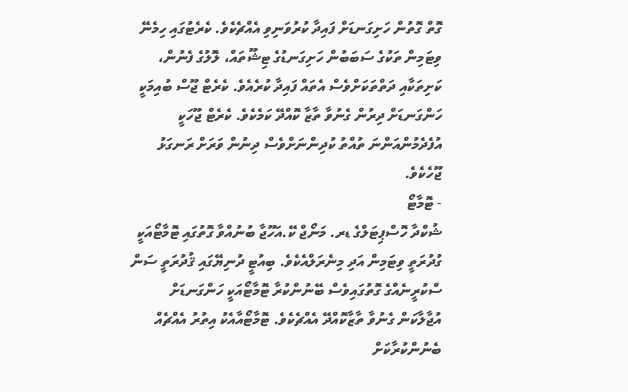ގޮތް ގޮތުން ހަށިގަނޑަށް ފައިދާ ކުރުވަނިވި އެއްޗެކެވެ. ކެރެޓުގައި ހިމެނޭ ވިޓަމިން ތަކުގެ ސަބަބުން ހަށިގަނޑުގެ ޓިޝޫތައް، ލޮލުގެ ފެނުން، ކަށިތަކާއި ދަތްތަކަށްވެސް އެތައް ފައިދާ ކުރެއެވެ. ކެރެޓް ޖޫސް ބުއިމަކީ ހަންގަނޑަށް ދިރުން ގެނުވާ ތާޒާ ކޮއްދޭ ކަމެކެވެ. ކެރެޓް ޖޫހަކީ އުފެދެމުންއަންނަ ތުއްތު ކުދިންނަށްވެސް ދިނުން ވަރަށް ރަނގަޅު ޖޫހެކެވެ.
- ޓޮމާޓޯ
ޝުކްދާ ހޮސްޕިޓަލްގެ ޑރ. މަނޯޖް ކޭ.އަހޫޖާ ބުނުއްވާ ގޮތުގައި ޓޮމާޓޯއަކީ ގުދުރަތީ ވިޓަމިން އަދި މިނެރަލްއެކެވެ. ބިއުޓީ ދުނިޔޭގައި ޤުދުރަތީ ސަން ސްކުރީނެއްގެ ގޮތުގައިވެސް ބޭނުންކުރާ ޓޮމާޓޯއަކީ ހަންގަނޑަށް އުޖާލާކަން ގެނުވާ ތާޒާކޮއްދޭ އެއްޗެކެވެ. ޓޮމާޓޯއާއެކު އިތުރު އެއްޗެއް ބެނުންކުރާކަށް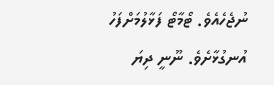ނުޖެހެއެވެ. ޓޯމާޓޯ ފަޅާލުމަށްފަހު އުނގުޅާށެވެ. ނޫނީ ދިޔަ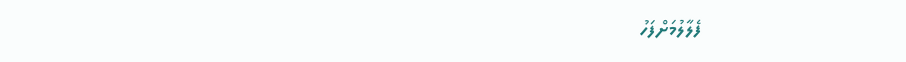ފެލާލުމަށްފަހު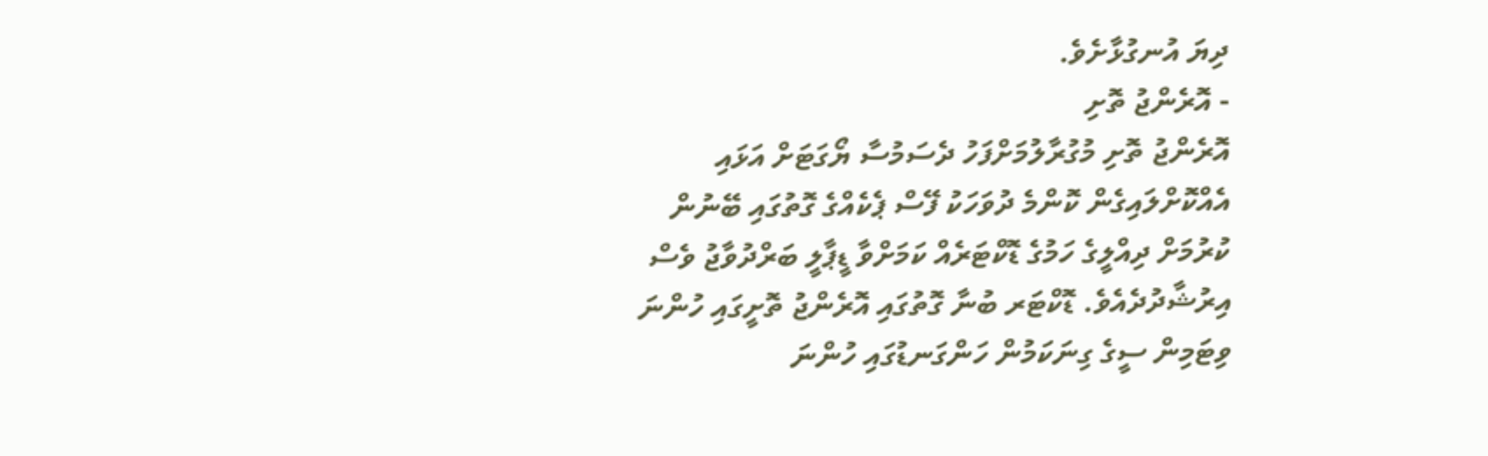ދިޔަ އުނގުޅާށެވެ.
- އޮރެންޖު ތޮށި
އޮރެންޖު ތޮށި މުގުރާލުމަށްފަހު ދެސަމުސާ ޔޯގަޓަށް އަޅައި އެއްކޮށްލައިގެން ކޮންމެ ދުވަހަކު ފޭސް ޕެކެއްގެ ގޮތުގައި ބޭނުން ކުރުމަށް ދިއްލީގެ ހަމުގެ ޑޮކްޓަރެއް ކަމަށްވާ ޑީޕާލީ ބަރްދުވާޖު ވެސް އިރުޝާދުދެއެވެ. ޑޮކްޓަރ ބުނާ ގޮތުގައި އޮރެންޖު ތޮށީގައި ހުންނަ ވިޓަމިން ސީގެ ގިނަކަމުން ހަންގަނޑުގައި ހުންނަ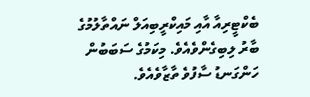ބެކްޓީރިއާ އާއި މައިކްރީބިއަލް ނައްތާލުމުގެ ބާރު ލިބިގެންވެއެވެ. މިކަމުގެ ސަބަބުން ހަންގަނޑު ސާފުވެ ތާޒާވެއެވެ.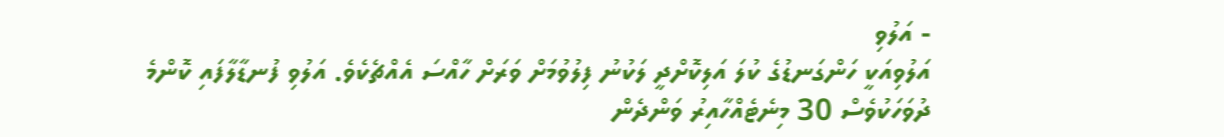- އަލުވި
އަލުވިއަކީ ހަންގަނޑުގެ ކުލަ އަލިކޮށްދީ ލަކުނު ފިލުވުމަށް ވަރަށް ހާއްސަ އެއްޗެކެވެ. އަލުވި ފުނޑާލާފައި ކޮންމެ ދުވަހަކުވެސް 30 މިނެޓެއްހާއިރު ވަންދެން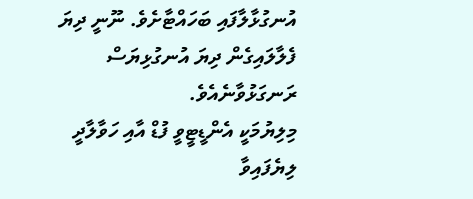އުނގުޅާލާފައި ބަހައްޓާށެވެ. ނޫނީ ދިޔަ ފެލާލައިގެން ދިޔަ އުނގުޅިޔަސް ރަނގަޅުވާނެއެވެ.
މިލިޔުމަކީ އެންޑީޓީވީ ފުޑް އާއި ހަވާލާދީ ލިޔެފައިވާ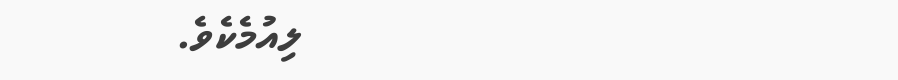ލިއުމެކެވެ.